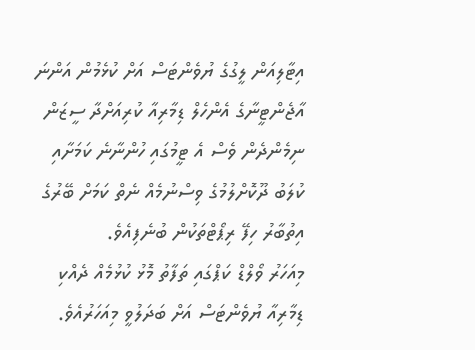އިޓާލިއަން ލީގުގެ ޔުވެންޓަސް އަށް ކުޅެމުން އަންނަ އާޖެންޓީނާގެ އެންހެލް ޑިމާރިއާ ކުރިއަށްދާ ސީޒަން ނިމެންދެން ވެސް އެ ޓީމުގައި ހުންނާނެ ކަމަށާއި ކުލަބު ދޫކޮށްލުމުގެ ވިސްނުމެއް ނެތް ކަމަށް ބޭރުގެ އިތުބާރު ހިފޭ ރިޕޯޓްތަކުން ބުނެފިއެވެ.
މިއަހަރު ވޯލްޑް ކަޕްގައި ތަފާތު މޮޅު ކުޅުމެއް ދެއްކި ޑިމާރިއާ ޔުވެންޓަސް އަށް ބަދަލުވީ މިއަހަރުއެވެ.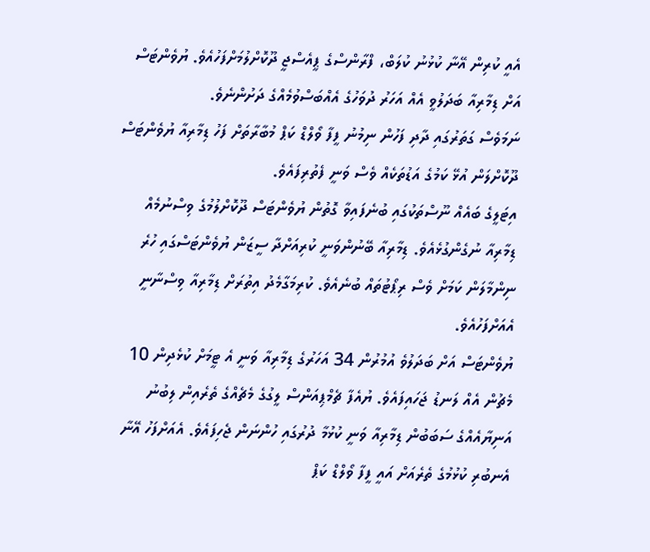އެއީ ކުރިން އޭނާ ކުޅުނު ކުލަބް، ފްރާންސްގެ ޕީއެސްޖީ ދޫކޮށްލުމަށްފަހުއެވެ. ޔުވެންޓަސް އަށް ޑިމާރިއާ ބަދަލުވީ އެއް އަހަރު ދުވަހުގެ އެއްބަސްވުމެއްގެ ދަށުންނެވެ.
ނަމަވެސް ގަތަރުގައި ދާދި ފަހުން ނިމުނު ފީފާ ވޯލްޑް ކަޕް މުބާރާތަށް ފަހު ޑިމާރިއާ ޔުވެންޓަސް ދޫކޮށްލަން އުޅޭ ކަމުގެ އަޑުތަކެއް ވެސް ވަނީ ފެތުރިފައެވެ.
އިޓަލީގެ ބައެއް ނޫސްތަކުގައި ބުނެފައިވާ ގޮތުން ޔުވެންޓަސް ދޫކޮށްލުމުގެ ވިސްނުމެއް ޑިމާރިއާ ނުގެންގުޅެއެވެ. ޑިމާރިއާ ބޭނުންވަނީ ކުރިއަށްދާ ސީޒަން ޔުވެންޓަސްގައި ހުރެ ނިންމާލަން ކަމަށް ވެސް ރިޕޯޓުތައް ބުނެއެވެ. ކުރިމަގާމެދު އިތުރަށް ޑިމާރިއާ ވިސްނާނީ އެއަށްފަހުއެވެ.
ޔުވެންޓަސް އަށް ބަދަލުވެ އުމުރުން 34 އަހަރުގެ ޑިމާރިއާ ވަނީ އެ ޓީމަށް ކުޅެދިން 10 މެޗުން އެއް ލަނޑު ޖަހައިފައެވެ. ޔުއެފާ ޗެމްޕިއަންސް ލީގުގެ މެޗެއްގެ ތެރެއިން ލިބުނު އަނިޔާއެއްގެ ސަބަބުން ޑިމާރިއާ ވަނީ ކުޅުމާ ދުރުގައި ހުންނަން ޖެހިފައެވެ. އެއަށްފަހު އޭނާ އެނބުރި ކުޅުމުގެ ތެރެއަށް އައީ ފީފާ ވޯލްޑް ކަޕް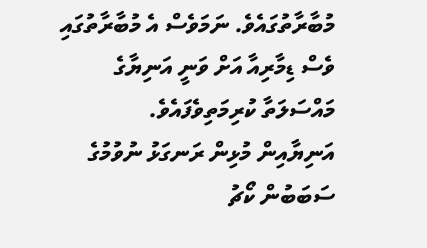މުބާރާތުގައެވެ. ނަމަވެސް އެ މުބާރާތުގައި ވެސް ޑިމާރިއާ އަށް ވަނީ އަނިޔާގެ މައްސަލަތާ ކުރިމަތިވެފައެވެ.
އަނިޔާއިން މުޅިން ރަނގަޅު ނުވުމުގެ ސަބަބުން ކޯޗު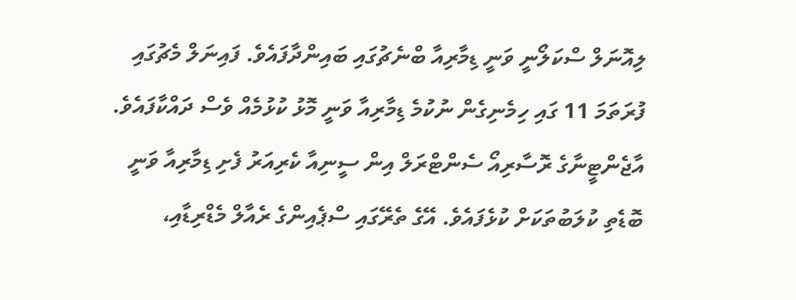ލިއޮނަލް ސްކަލޯނީ ވަނީ ޑިމާރިއާ ބްނެޗުގައި ބައިންދާފައެވެ. ފައިނަލް މެޗުގައި ފުރަތަމަ 11 ގައި ހިމެނިގެން ނުކުމެ ޑިމާރިއާ ވަނީ މޮޅު ކުޅުމެއް ވެސް ދައްކާފައެވެ.
އާޖެންޓީނާގެ ރޮސާރިއޯ ސެންޓްރަލް އިން ސީނިއާ ކެރިއަރު ފެށި ޑިމާރިއާ ވަނީ ބޮޑެތި ކުލަބުތަކަށް ކުޅެފައެވެ. އޭގެ ތެރޭގައި ސްޕެއިންގެ ރެއާލް މެޑްރިޑާއި،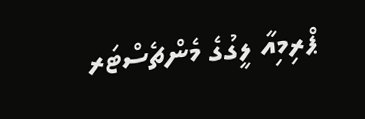ޕްރިމިއާ ލީގުގެ މެންޗެސްޓަރ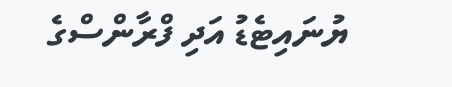ޔުނައިޓެޑު އަދި ފްރާންސްގެ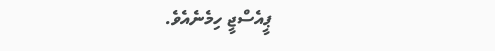ޕީއެސްޖީ ހިމެނެއެވެ.